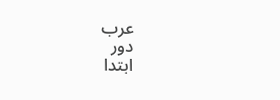عرب
دور
ابتدا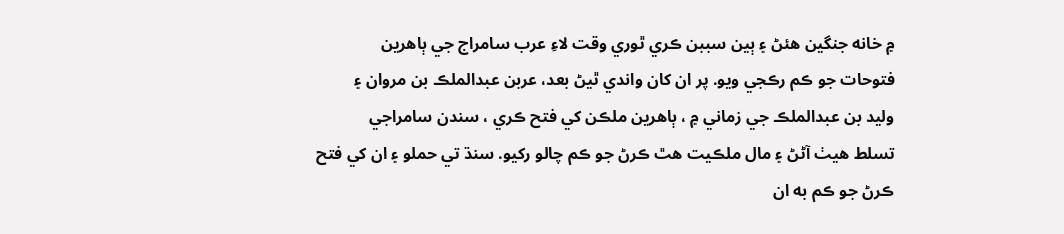۾ خانه جنگين ھئڻ ۽ ٻين سببن ڪري ٿوري وقت لاءِ عرب سامراج جي ٻاھرين
فتوحات جو ڪم رڪجي ويو. پر ان کان واندي ٿيڻ بعد، عربن عبدالملڪ بن مروان ۽
وليد بن عبدالملڪ جي زماني ۾ ، ٻاھرين ملڪن کي فتح ڪري ، سندن سامراجي
تسلط ھيٺ آڻڻ ۽ مال ملڪيت ھٿ ڪرڻ جو ڪم چالو رکيو. سنڌ تي حملو ۽ ان کي فتح
ڪرڻ جو ڪم به ان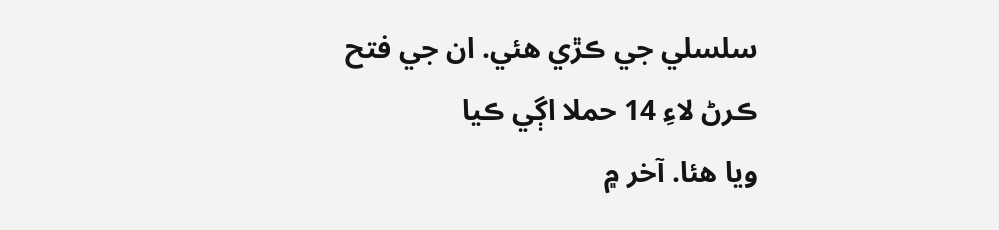سلسلي جي ڪڙي ھئي. ان جي فتح ڪرڻ لاءِ 14 حملا اڳي ڪيا
ويا ھئا. آخر ۾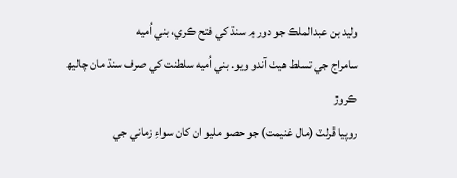وليد بن عبدالملڪ جو دور ۾ سنڌ کي فتح ڪري، بني اُميه
سامراج جي تسلط ھيٺ آندو ويو. بني اُميه سلطنت کي صرف سنڌ مان چاليھ ڪروڙ
روپيا ڦرلٽ (مال غنيمت) جو حصو مليو ان کان سواءِ زماني جي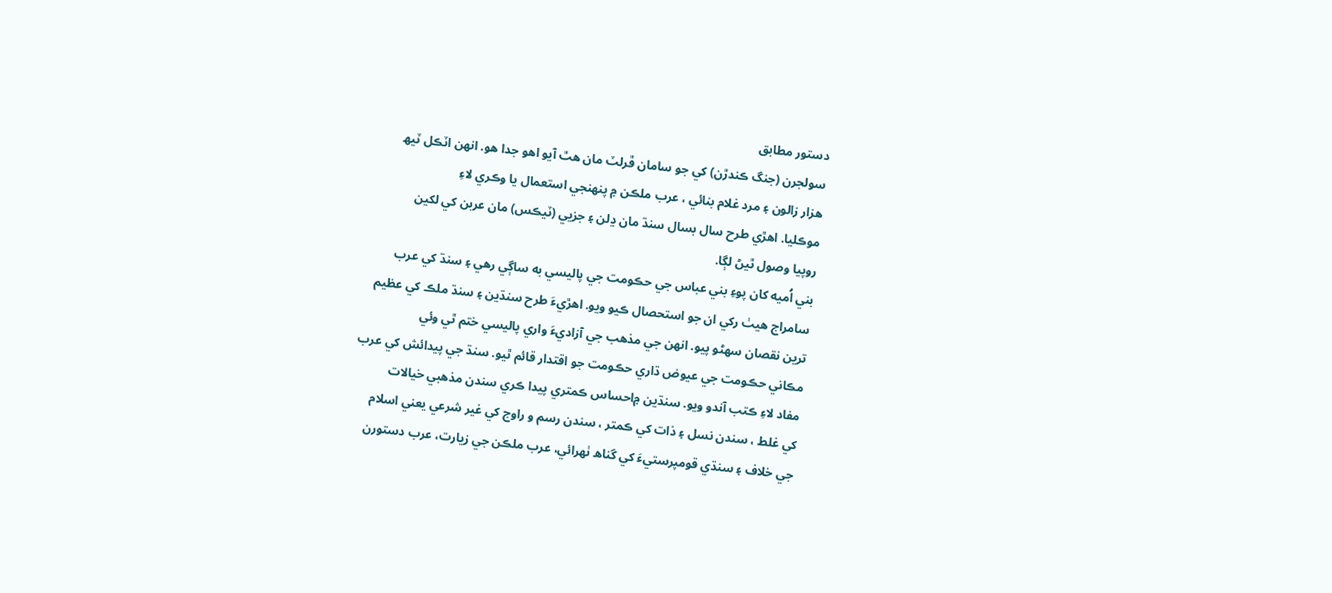دستور مطابق
سولجرن (جنگ ڪندڙن) کي جو سامان ڦرلٽ مان ھٿ آيو اھو جدا ھو. انھن اٽڪل ٽيھ
ھزار زالون ۽ مرد غلام بنائي ، عرب ملڪن ۾ پنھنجي استعمال يا وڪري لاءِ
موڪليا. اھڙي طرح سال بسال سنڌ مان ڍلن ۽ جزيي (ٽيڪس) مان عربن کي لکين
روپيا وصول ٿيڻ لڳا.
بني اُميه کان پوءِ بني عباس جي حڪومت جي پاليسي به ساڳي رھي ۽ سنڌ کي عرب
سامراج ھيٺ رکي ان جو استحصال ڪيو ويو. اھڙيءَ طرح سنڌين ۽ سنڌ ملڪ کي عظيم
ترين نقصان سھڻو پيو. انھن جي مذھب جي آزاديءَ واري پاليسي ختم ٿي وئي
مڪاني حڪومت جي عيوض ڌاري حڪومت جو اقتدار قائم ٿيو. سنڌ جي پيدائش کي عرب
مفاد لاءِ ڪتب آندو ويو. سنڌين ۾احساس ڪمتري پيدا ڪري سندن مذھبي خيالات
کي غلط ، سندن نسل ۽ ذات کي ڪمتر ، سندن رسم و راوج کي غير شرعي يعني اسلام
جي خلاف ۽ سنڌي قومپرستيءَ کي گناھ ٺھرائي، عرب ملڪن جي زيارت، عرب دستورن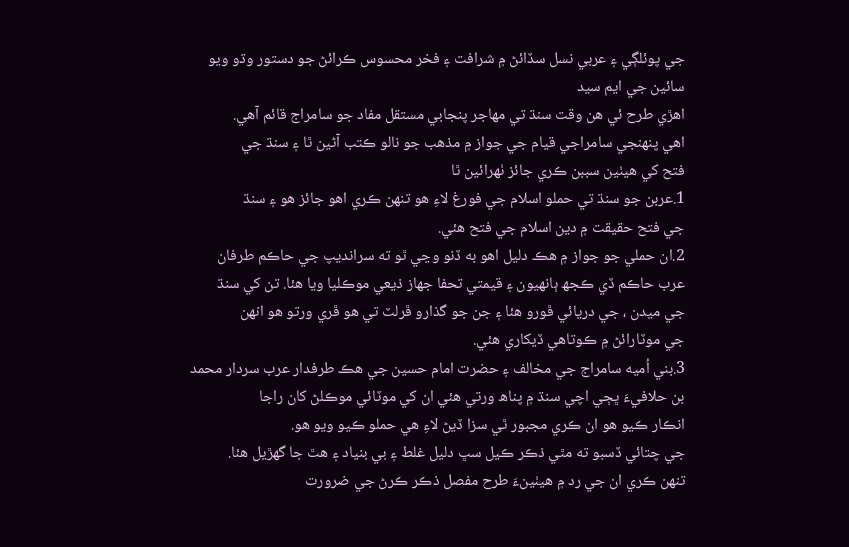جي پوئلڳي ۽ عربي نسل سڏائڻ ۾ شرافت ۽ فخر محسوس ڪرائڻ جو دستور وڌو ويو
سائين جي ايم سيد
اھڙي طرح ئي ھن وقت سنڌ تي مھاجر پنجابي مستقل مفاد جو سامراج قائم آھي.
اھي پنھنجي سامراجي قيام جي جواز ۾ مذھب جو نالو ڪتب آڻين ٿا ۽ سنڌ جي
فتح کي ھيٺين سببن ڪري جائز ٺھرائين ٿا
1.عربن جو سنڌ تي حملو اسلام جي فورغ لاءِ ھو تنھن ڪري اھو جائز ھو ۽ سنڌ
جي فتح حقيقت ۾ دين اسلام جي فتح ھئي.
2.ان حملي جو جواز ۾ ھڪ دليل اھو به ڏنو وڃي ٿو ته سرانديپ جي حاڪم طرفان
عرب حاڪم ڏي ڪجھ ٻانھيون ۽ قيمتي تحفا جھاز ذيعي موڪليا ويا ھئا. تن کي سنڌ
جي ميدن ، جي دريائي ڦورو ھئا ۽ جن جو گذارو ڦرلٽ تي ھو ڦري ورتو ھو انھن
جي موٽارائڻ ۾ ڪوتاھي ڏيکاري ھئي.
3.بني اُميه سامراج جي مخالف ۽ حضرت امام حسين جي ھڪ طرفدار عرب سردار محمد
بن حلافيءَ ڀڄي اچي سنڌ ۾ پناھ ورتي ھئي ان کي موٽائي موڪلڻ کان راجا
انڪار ڪيو ھو ان ڪري مجبور ٿي سزا ڏيڻ لاءِ ھي حملو ڪيو ويو ھو.
جي چتائي ڏسبو ته مٿي ذڪر ڪيل سڀ دليل غلط ۽ بي بنياد ۽ ھٿ جا گھڙيل ھئا.
تنھن ڪري ان جي رد ۾ ھيٺينءَ طرح مفصل ذڪر ڪرڻ جي ضرورت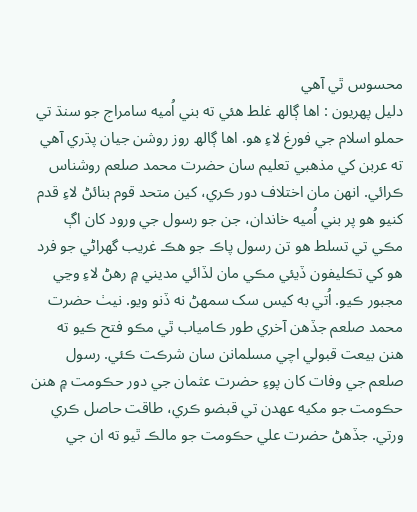محسوس ٿي آھي
دليل پھريون : اھا ڳالھ غلط ھئي ته بني اُميه سامراج جو سنڌ تي حملو اسلام جي فورغ لاءِ ھو. اھا ڳالھ روز روشن جيان پڌري آھي ته عربن کي مذھبي تعليم سان حضرت محمد صلعم روشناس ڪرائي. انھن مان اختلاف دور ڪري، کين متحد قوم بنائڻ لاءِ قدم کنيو ھو پر بني اُميه خاندان، جن جو رسول جي ورود کان اڳ مڪي تي تسلط ھو تن رسول پاڪ جو ھڪ غريب گهراڻي جو فرد ھو کي تڪليفون ڏيئي مڪي مان لڏائي مديني ۾ رھڻ لاءِ وڃي مجبور ڪيو. اُتي به کيس سک سمھڻ نه ڏنو ويو. نيٺ حضرت محمد صلعم جڏھن آخري طور ڪامياب ٿي مڪو فتح ڪيو ته ھنن بيعت قبولي اچي مسلمانن سان شرڪت ڪئي. رسول صلعم جي وفات کان پوءِ حضرت عثمان جي دور حڪومت ۾ ھنن حڪومت جو مکيه عھدن تي قبضو ڪري، طاقت حاصل ڪري ورتي. جڏھڻ حضرت علي حڪومت جو مالڪ ٿيو ته ان جي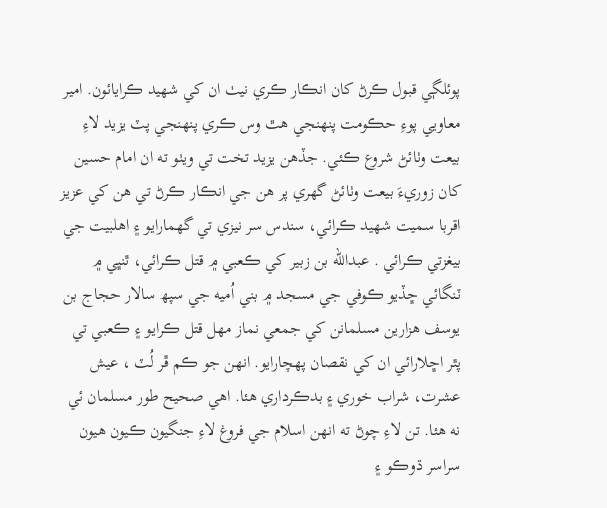پوئلڳي قبول ڪرڻ کان انڪار ڪري نيٺ ان کي شھيد ڪرايائون. امير معاويي پوءِ حڪومت پنھنجي ھٿ وس ڪري پنھنجي پٽ يزيد لاءِ بيعت وٺائڻ شروع ڪئي. جڏھن يزيد تخت تي ويٺو ته ان امام حسين کان زوريءَ بيعت وٺائڻ گھري پر ھن جي انڪار ڪرڻ تي ھن کي عزيز اقربا سميت شھيد ڪرائي، سندس سر نيزي تي گھمارايو ۽ اھلبيت جي بيغزتي ڪرائي . عبدالله بن زبير کي ڪعبي ۾ قتل ڪرائي، ٿنڀي ۾ ٽنگائي ڇڏيو ڪوفي جي مسجد ۾ بني اُميه جي سپھ سالار حجاج بن يوسف ھزارين مسلمانن کي جمعي نماز مھل قتل ڪرايو ۽ ڪعبي تي پٿر اڇلارائي ان کي نقصان پھچارايو. انھن جو ڪم ڦر لُٽ ، عيش عشرت، شراب خوري ۽ بدڪرداري ھئا. اھي صحيح طور مسلمان ئي نه ھئا. تن لاءِ چوڻ ته انھن اسلام جي فروغ لاءِ جنگيون ڪيون ھيون سراسر ڌوڪو ۽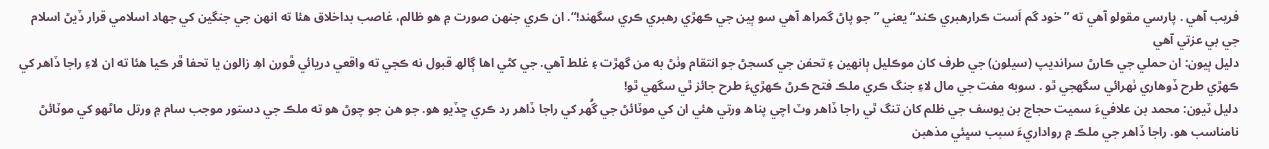فريب آھي . پارسي مقولو آھي ته ” خود گم اَست ڪرارھبري ڪند“ يعني ”جو پاڻ گمراھ آھي سو ٻين جي ڪھڙي رھبري ڪري سگھند!“. ان ڪري جنھن صورت ۾ ھو ظالم، غاصب بداخلاق ھئا ته انھن جي جنگين کي جھاد اسلامي قرار ڏيڻ اسلام جي بي عزتي آھي
دليل ٻيون: ان حملي جي ڪارڻ سرانديپ (سيلون) جي طرف کان موڪليل ٻانھين ۽ تحفن جي کسجڻ جو انتقام وٺڻ به من گھڙت ۽ غلط آھي. جي کڻي اھا ڳالھ قبول نه ڪجي ته واقعي دريائي ڦورن اھِ زالون يا تحفا ڦر ڪيا ھئا ته ان لاءِ راجا ڏاھر کي ڪھڙي طرح ڏوھاري ٺھرائي سگھجي ٿو . سوبه مفت جي مال لاءِ جنگ ڪري ملڪ فتح ڪرڻ ڪھڙيءَ طرح جائز ٿي سگھي ٿو!
دليل ٽيون: محمد بن علافيءَ سميت حجاج بن يوسف جي ظلم کان تنگ ٿي راجا ڏاھر وٽ اچي پناھ ورتي ھئي ان کي موٽائڻ جي گُھر کي راجا ڏاھر رد ڪري ڇڏيو ھو. جو ھن جو چوڻ ھو ته ملڪ جي دستور موجب سام ۾ ورتل ماڻھو کي موٽائڻ نامناسب ھو. راجا ڏاھر جي ملڪ ۾ رواداريءَ سبب سڀئي مذھبن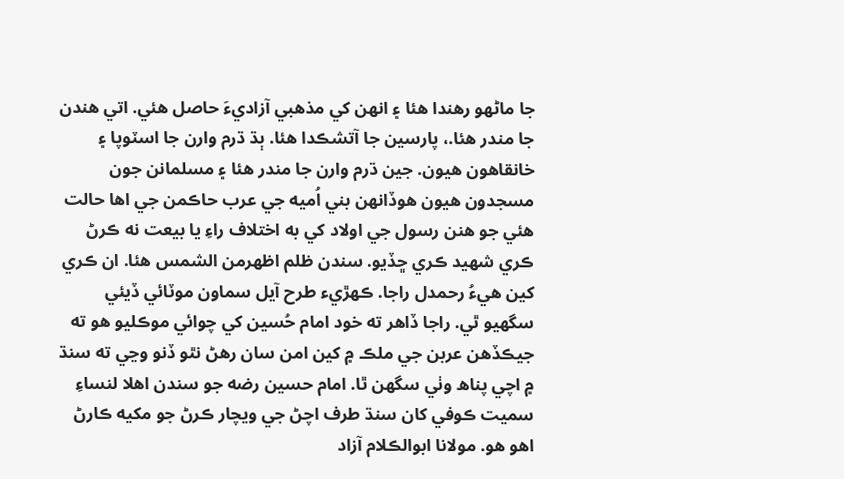جا ماڻھو رھندا ھئا ۽ انھن کي مذھبي آزاديءَ حاصل ھئي. اتي ھندن جا مندر ھئا.، پارسين جا آتشڪدا ھئا. ٻڌ ڌرم وارن جا اسٽوپا ۽ خانقاھون ھيون. جين ڌرم وارن جا مندر ھئا ۽ مسلمانن جون مسجدون ھيون ھوڏانھن بني اُميه جي عرب حاڪمن جي اھا حالت ھئي جو ھنن رسول جي اولاد کي به اختلاف راءِ يا بيعت نه ڪرڻ ڪري شھيد ڪري ڇڏيو. سندن ظلم اظھرمن الشمس ھئا. ان ڪري کين ھيءُ رحمدل راجا. ڪھڙيء طرح آيل سماون موٽائي ڏيئي سگھيو ٿي. راجا ڏاھر ته خود امام حُسين کي چوائي موڪليو ھو ته جيڪڏھن عربن جي ملڪ ۾ کين امن سان رھڻ نٿو ڏنو وڃي ته سنڌ ۾ اچي پناھ وٺي سگھن ٿا. امام حسين رضه جو سندن اھلا لنساءِ سميت ڪوفي کان سنڌ طرف اچڻ جي ويچار ڪرڻ جو مکيه ڪارڻ اھو ھو. مولانا ابوالڪلام آزاد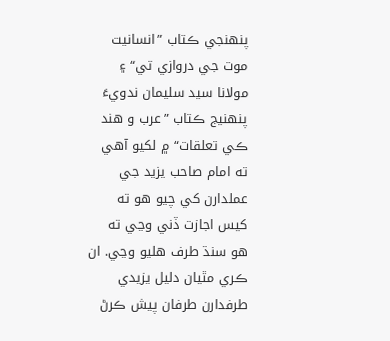پنھنجي ڪتاب ”انسانيت موت جي دروازي تي“ ۽ مولانا سيد سليمان ندويءَ پنھنيج ڪتاب ”عرب و ھند ڪي تعلقات“ ۾ لکيو آھي ته امام صاحب يزيد جي عملدارن کي چيو ھو ته کيس اجازت ڏني وڃي ته ھو سنڌ طرف ھليو وڃي. ان ڪري مٿيان دليل يزيدي طرفدارن طرفان پيش ڪرڻ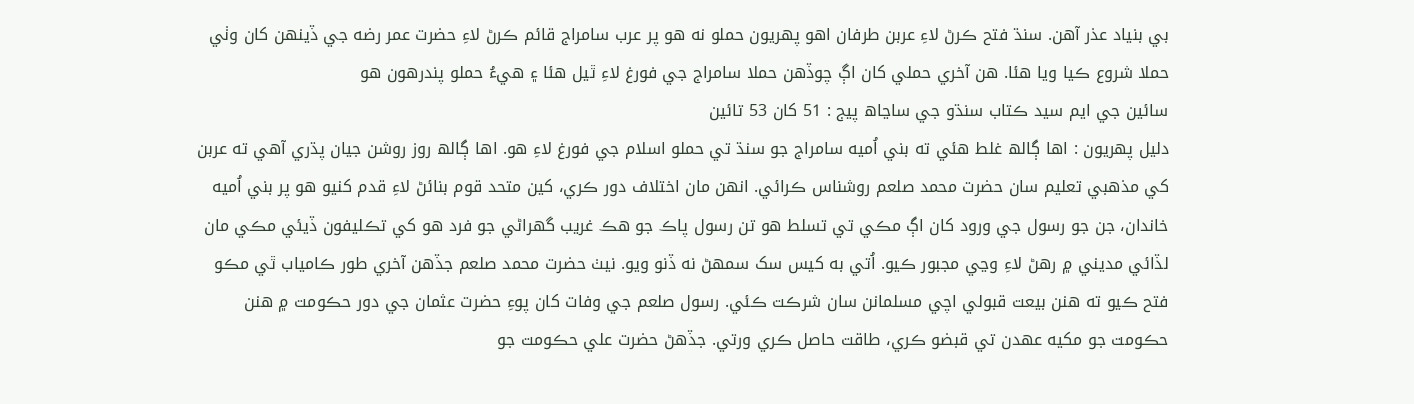بي بنياد عذر آھن. سنڌ فتح ڪرڻ لاءِ عربن طرفان اھو پھريون حملو نه ھو پر عرب سامراج قائم ڪرڻ لاءِ حضرت عمر رضه جي ڏينھن کان وٺي حملا شروع ڪيا ويا ھئا. ھن آخري حملي کان اڳ چوڏھن حملا سامراج جي فورغ لاءِ ٿيل ھئا ۽ ھيءُ حملو پندرھون ھو
سائين جي ايم سيد ڪتاب سنڌو جي ساڃاھ پيج : 51 کان 53 تائين
دليل پھريون : اھا ڳالھ غلط ھئي ته بني اُميه سامراج جو سنڌ تي حملو اسلام جي فورغ لاءِ ھو. اھا ڳالھ روز روشن جيان پڌري آھي ته عربن کي مذھبي تعليم سان حضرت محمد صلعم روشناس ڪرائي. انھن مان اختلاف دور ڪري، کين متحد قوم بنائڻ لاءِ قدم کنيو ھو پر بني اُميه خاندان، جن جو رسول جي ورود کان اڳ مڪي تي تسلط ھو تن رسول پاڪ جو ھڪ غريب گهراڻي جو فرد ھو کي تڪليفون ڏيئي مڪي مان لڏائي مديني ۾ رھڻ لاءِ وڃي مجبور ڪيو. اُتي به کيس سک سمھڻ نه ڏنو ويو. نيٺ حضرت محمد صلعم جڏھن آخري طور ڪامياب ٿي مڪو فتح ڪيو ته ھنن بيعت قبولي اچي مسلمانن سان شرڪت ڪئي. رسول صلعم جي وفات کان پوءِ حضرت عثمان جي دور حڪومت ۾ ھنن حڪومت جو مکيه عھدن تي قبضو ڪري، طاقت حاصل ڪري ورتي. جڏھڻ حضرت علي حڪومت جو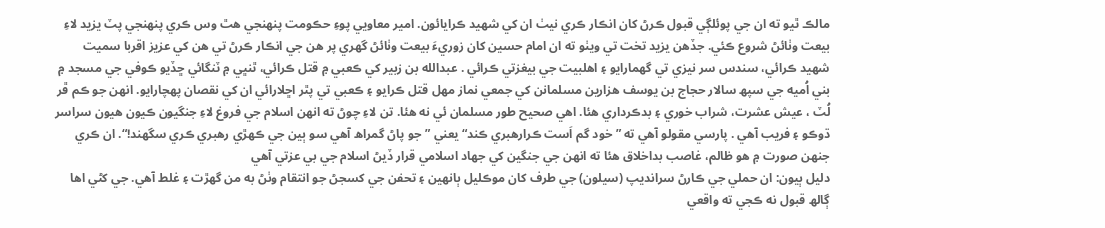مالڪ ٿيو ته ان جي پوئلڳي قبول ڪرڻ کان انڪار ڪري نيٺ ان کي شھيد ڪرايائون. امير معاويي پوءِ حڪومت پنھنجي ھٿ وس ڪري پنھنجي پٽ يزيد لاءِ بيعت وٺائڻ شروع ڪئي. جڏھن يزيد تخت تي ويٺو ته ان امام حسين کان زوريءَ بيعت وٺائڻ گھري پر ھن جي انڪار ڪرڻ تي ھن کي عزيز اقربا سميت شھيد ڪرائي، سندس سر نيزي تي گھمارايو ۽ اھلبيت جي بيغزتي ڪرائي . عبدالله بن زبير کي ڪعبي ۾ قتل ڪرائي، ٿنڀي ۾ ٽنگائي ڇڏيو ڪوفي جي مسجد ۾ بني اُميه جي سپھ سالار حجاج بن يوسف ھزارين مسلمانن کي جمعي نماز مھل قتل ڪرايو ۽ ڪعبي تي پٿر اڇلارائي ان کي نقصان پھچارايو. انھن جو ڪم ڦر لُٽ ، عيش عشرت، شراب خوري ۽ بدڪرداري ھئا. اھي صحيح طور مسلمان ئي نه ھئا. تن لاءِ چوڻ ته انھن اسلام جي فروغ لاءِ جنگيون ڪيون ھيون سراسر ڌوڪو ۽ فريب آھي . پارسي مقولو آھي ته ” خود گم اَست ڪرارھبري ڪند“ يعني ”جو پاڻ گمراھ آھي سو ٻين جي ڪھڙي رھبري ڪري سگھند!“. ان ڪري جنھن صورت ۾ ھو ظالم، غاصب بداخلاق ھئا ته انھن جي جنگين کي جھاد اسلامي قرار ڏيڻ اسلام جي بي عزتي آھي
دليل ٻيون: ان حملي جي ڪارڻ سرانديپ (سيلون) جي طرف کان موڪليل ٻانھين ۽ تحفن جي کسجڻ جو انتقام وٺڻ به من گھڙت ۽ غلط آھي. جي کڻي اھا ڳالھ قبول نه ڪجي ته واقعي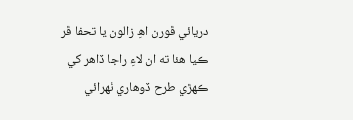دريائي ڦورن اھِ زالون يا تحفا ڦر ڪيا ھئا ته ان لاءِ راجا ڏاھر کي ڪھڙي طرح ڏوھاري ٺھرائي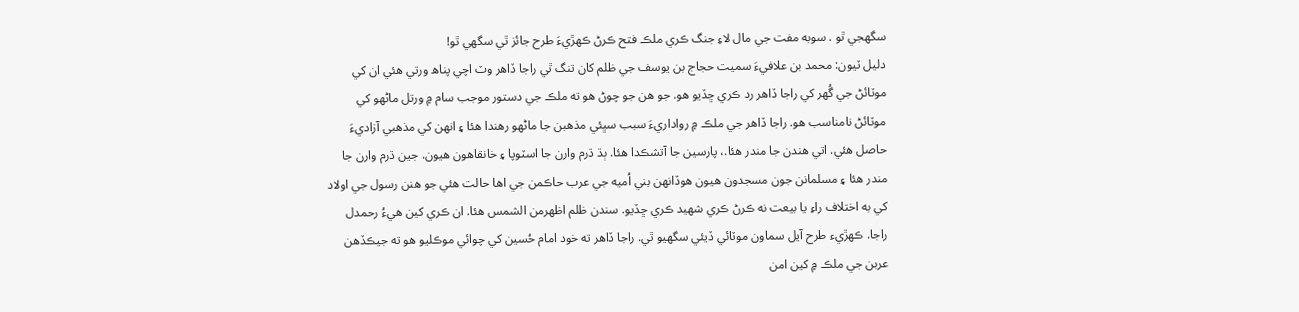سگھجي ٿو . سوبه مفت جي مال لاءِ جنگ ڪري ملڪ فتح ڪرڻ ڪھڙيءَ طرح جائز ٿي سگھي ٿو!
دليل ٽيون: محمد بن علافيءَ سميت حجاج بن يوسف جي ظلم کان تنگ ٿي راجا ڏاھر وٽ اچي پناھ ورتي ھئي ان کي موٽائڻ جي گُھر کي راجا ڏاھر رد ڪري ڇڏيو ھو. جو ھن جو چوڻ ھو ته ملڪ جي دستور موجب سام ۾ ورتل ماڻھو کي موٽائڻ نامناسب ھو. راجا ڏاھر جي ملڪ ۾ رواداريءَ سبب سڀئي مذھبن جا ماڻھو رھندا ھئا ۽ انھن کي مذھبي آزاديءَ حاصل ھئي. اتي ھندن جا مندر ھئا.، پارسين جا آتشڪدا ھئا. ٻڌ ڌرم وارن جا اسٽوپا ۽ خانقاھون ھيون. جين ڌرم وارن جا مندر ھئا ۽ مسلمانن جون مسجدون ھيون ھوڏانھن بني اُميه جي عرب حاڪمن جي اھا حالت ھئي جو ھنن رسول جي اولاد کي به اختلاف راءِ يا بيعت نه ڪرڻ ڪري شھيد ڪري ڇڏيو. سندن ظلم اظھرمن الشمس ھئا. ان ڪري کين ھيءُ رحمدل راجا. ڪھڙيء طرح آيل سماون موٽائي ڏيئي سگھيو ٿي. راجا ڏاھر ته خود امام حُسين کي چوائي موڪليو ھو ته جيڪڏھن عربن جي ملڪ ۾ کين امن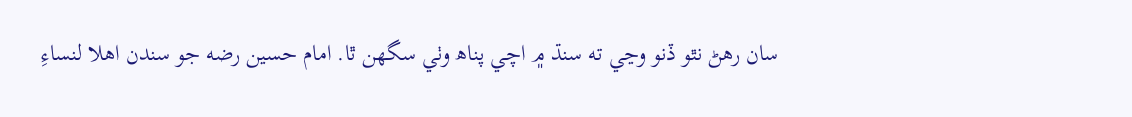سان رھڻ نٿو ڏنو وڃي ته سنڌ ۾ اچي پناھ وٺي سگھن ٿا. امام حسين رضه جو سندن اھلا لنساءِ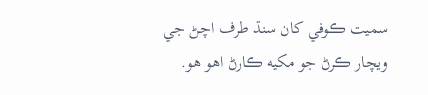سميت ڪوفي کان سنڌ طرف اچڻ جي ويچار ڪرڻ جو مکيه ڪارڻ اھو ھو.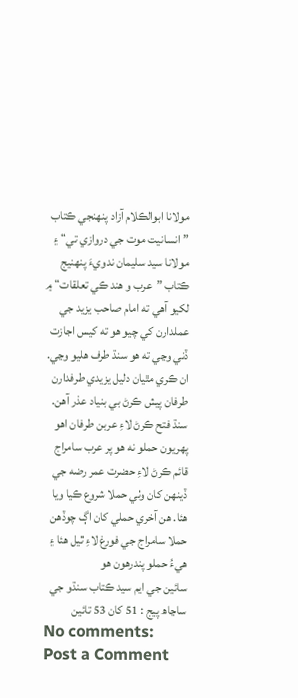مولانا ابوالڪلام آزاد پنھنجي ڪتاب ”انسانيت موت جي دروازي تي“ ۽ مولانا سيد سليمان ندويءَ پنھنيج ڪتاب ”عرب و ھند ڪي تعلقات“ ۾ لکيو آھي ته امام صاحب يزيد جي عملدارن کي چيو ھو ته کيس اجازت ڏني وڃي ته ھو سنڌ طرف ھليو وڃي. ان ڪري مٿيان دليل يزيدي طرفدارن طرفان پيش ڪرڻ بي بنياد عذر آھن. سنڌ فتح ڪرڻ لاءِ عربن طرفان اھو پھريون حملو نه ھو پر عرب سامراج قائم ڪرڻ لاءِ حضرت عمر رضه جي ڏينھن کان وٺي حملا شروع ڪيا ويا ھئا. ھن آخري حملي کان اڳ چوڏھن حملا سامراج جي فورغ لاءِ ٿيل ھئا ۽ ھيءُ حملو پندرھون ھو
سائين جي ايم سيد ڪتاب سنڌو جي ساڃاھ پيج : 51 کان 53 تائين
No comments:
Post a Comment